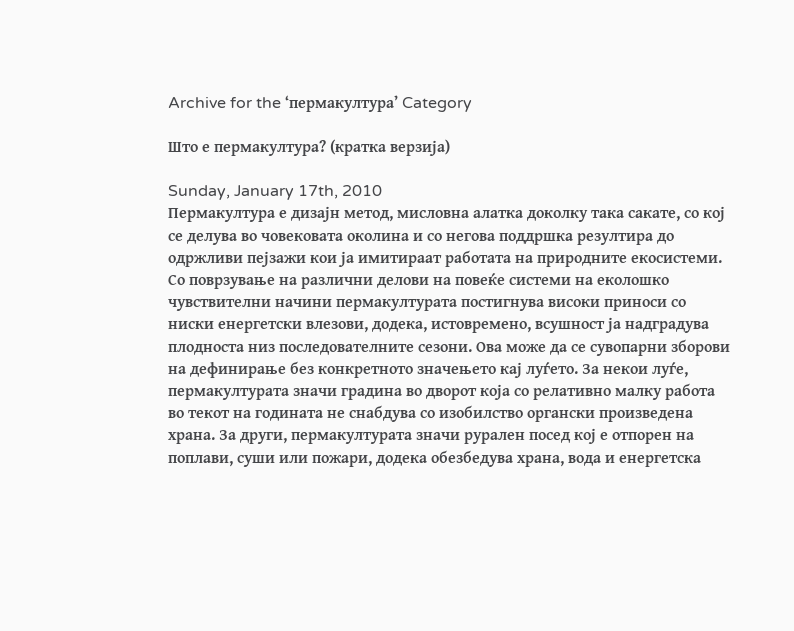Archive for the ‘пермакултура’ Category

Што е пермакултура? (кратка верзија)

Sunday, January 17th, 2010
Пермакултура е дизајн метод, мисловна алатка доколку така сакате, со кој се делува во човековата околина и со негова поддршка резултира до одржливи пејзажи кои ја имитираат работата на природните екосистеми. Со поврзување на различни делови на повеќе системи на еколошко чувствителни начини пермакултурата постигнува високи приноси со ниски енергетски влезови, додека, истовремено, всушност ја надградува плодноста низ последователните сезони. Ова може да се сувопарни зборови на дефинирање без конкретното значењето кај луѓето. За некои луѓе, пермакултурата значи градина во дворот која со релативно малку работа во текот на годината не снабдува со изобилство органски произведена храна. За други, пермакултурата значи рурален посед кој е отпорен на поплави, суши или пожари, додека обезбедува храна, вода и енергетска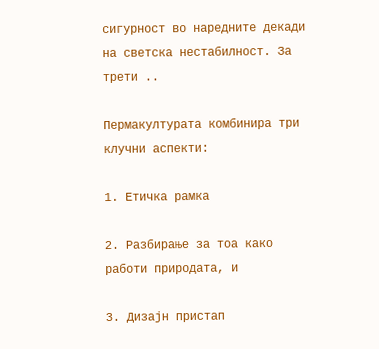сигурност во наредните декади на светска нестабилност. За трети ..

Пермакултурата комбинира три клучни аспекти:

1. Етичка рамка

2. Разбирање за тоа како работи природата, и

3. Дизајн пристап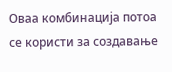Оваа комбинација потоа се користи за создавање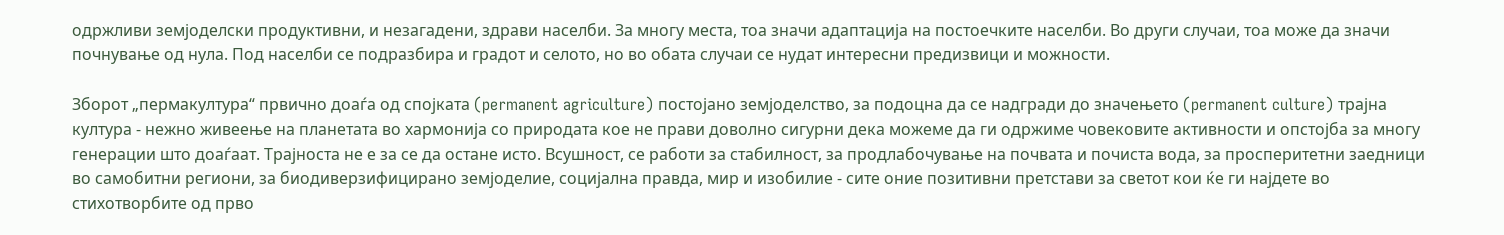одржливи земјоделски продуктивни, и незагадени, здрави населби. За многу места, тоа значи адаптација на постоечките населби. Во други случаи, тоа може да значи почнување од нула. Под населби се подразбира и градот и селото, но во обата случаи се нудат интересни предизвици и можности.

Зборот „пермакултура“ првично доаѓа од спојката (permanent agriculture) постојано земјоделство, за подоцна да се надгради до значењето (permanent culture) трајна култура - нежно живеење на планетата во хармонија со природата кое не прави доволно сигурни дека можеме да ги одржиме човековите активности и опстојба за многу генерации што доаѓаат. Трајноста не е за се да остане исто. Всушност, се работи за стабилност, за продлабочување на почвата и почиста вода, за просперитетни заедници во самобитни региони, за биодиверзифицирано земјоделие, социјална правда, мир и изобилие - сите оние позитивни претстави за светот кои ќе ги најдете во стихотворбите од прво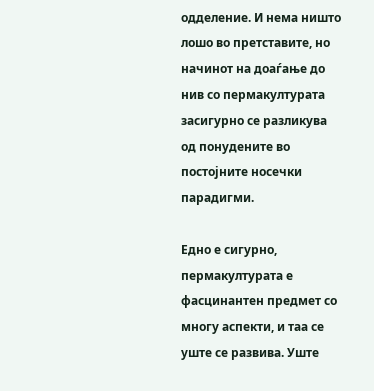одделение. И нема ништо лошо во претставите, но начинот на доаѓање до нив со пермакултурата засигурно се разликува од понудените во постојните носечки парадигми.

Едно е сигурно, пермакултурата е фасцинантен предмет со многу аспекти, и таа се уште се развива. Уште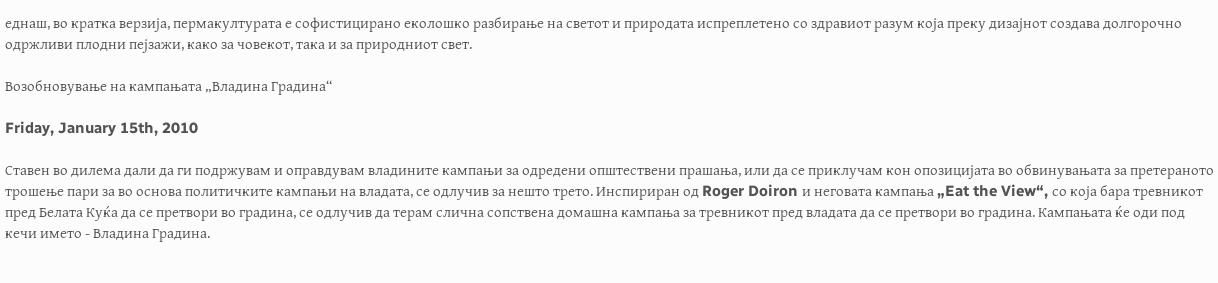еднаш, во кратка верзија, пермакултурата е софистицирано еколошко разбирање на светот и природата испреплетено со здравиот разум која преку дизајнот создава долгорочно одржливи плодни пејзажи, како за човекот, така и за природниот свет.

Возобновување на кампањата „Владина Градина“

Friday, January 15th, 2010

Ставен во дилема дали да ги подржувам и оправдувам владините кампањи за одредени општествени прашања, или да се приклучам кон опозицијата во обвинувањата за претераното трошење пари за во основа политичките кампањи на владата, се одлучив за нешто трето. Инспириран од Roger Doiron и неговата кампања „Eat the View“, со која бара тревникот пред Белата Куќа да се претвори во градина, се одлучив да терам слична сопствена домашна кампања за тревникот пред владата да се претвори во градина. Кампањата ќе оди под кечи името - Владина Градина.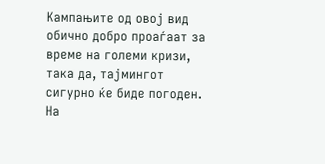Кампањите од овој вид обично добро проаѓаат за време на големи кризи, така да, тајмингот сигурно ќе биде погоден. На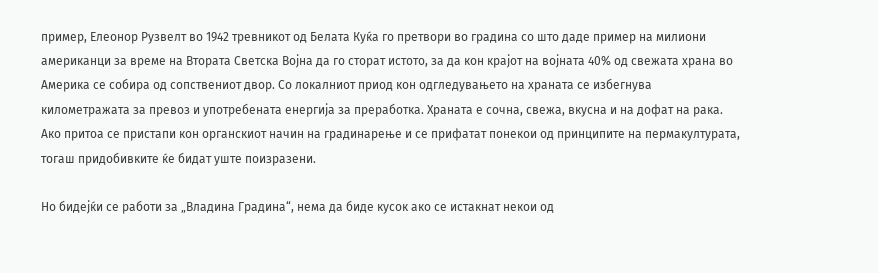пример, Елеонор Рузвелт во 1942 тревникот од Белата Куќа го претвори во градина со што даде пример на милиони американци за време на Втората Светска Војна да го сторат истото, за да кон крајот на војната 40% од свежата храна во Америка се собира од сопствениот двор. Со локалниот приод кон одгледувањето на храната се избегнува километражата за превоз и употребената енергија за преработка. Храната е сочна, свежа, вкусна и на дофат на рака. Ако притоа се пристапи кон органскиот начин на градинарење и се прифатат понекои од принципите на пермакултурата, тогаш придобивките ќе бидат уште поизразени.

Но бидејќи се работи за „Владина Градина“, нема да биде кусок ако се истакнат некои од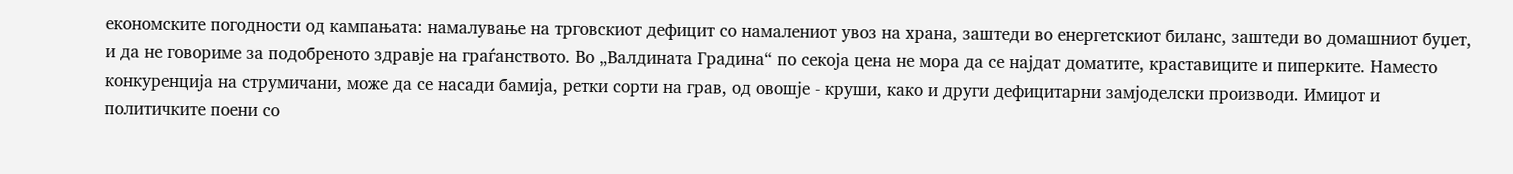економските погодности од кампањата: намалување на трговскиот дефицит со намалениот увоз на храна, заштеди во енергетскиот биланс, заштеди во домашниот буџет, и да не говориме за подобреното здравје на граѓанството. Во „Валдината Градина“ по секоја цена не мора да се најдат доматите, краставиците и пиперките. Наместо конкуренција на струмичани, може да се насади бамија, ретки сорти на грав, од овошје - круши, како и други дефицитарни замјоделски производи. Имиџот и политичките поени со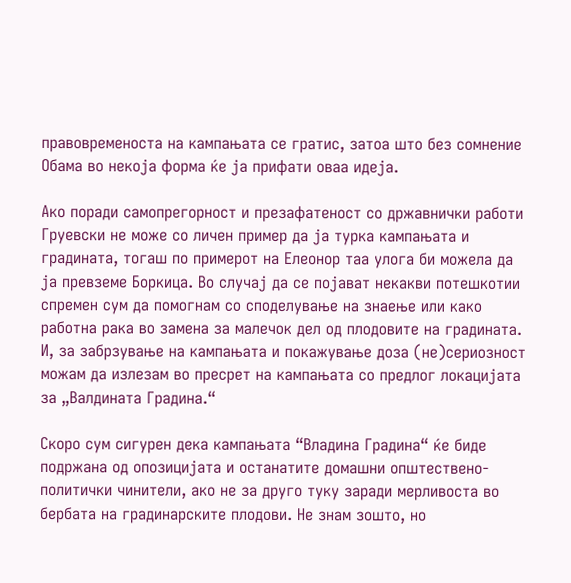правовременоста на кампањата се гратис, затоа што без сомнение Обама во некоја форма ќе ја прифати оваа идеја.

Ако поради самопрегорност и презафатеност со државнички работи Груевски не може со личен пример да ја турка кампањата и градината, тогаш по примерот на Елеонор таа улога би можела да ја превземе Боркица. Во случај да се појават некакви потешкотии спремен сум да помогнам со споделување на знаење или како работна рака во замена за малечок дел од плодовите на градината. И, за забрзување на кампањата и покажување доза (не)сериозност можам да излезам во пресрет на кампањата со предлог локацијата за „Валдината Градина.“

Скоро сум сигурен дека кампањата “Владина Градина“ ќе биде подржана од опозицијата и останатите домашни општествено-политички чинители, ако не за друго туку заради мерливоста во бербата на градинарските плодови. Не знам зошто, но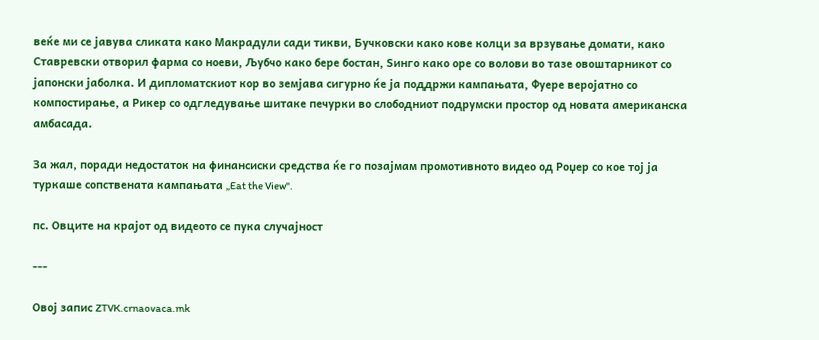веќе ми се јавува сликата како Макрадули сади тикви, Бучковски како кове колци за врзување домати, како Ставревски отворил фарма со ноеви, Љубчо како бере бостан, Ѕинго како оре со волови во тазе овоштарникот со јапонски јаболка. И дипломатскиот кор во земјава сигурно ќе ја поддржи кампањата, Фуере веројатно со компостирање, а Рикер со одгледување шитаке печурки во слободниот подрумски простор од новата американска амбасада.

За жал, поради недостаток на финансиски средства ќе го позајмам промотивното видео од Роџер со кое тој ја туркаше сопствената кампањата „Eat the View".

пс. Овците на крајот од видеото се пука случајност

---

Овој запис ZTVK.crnaovaca.mk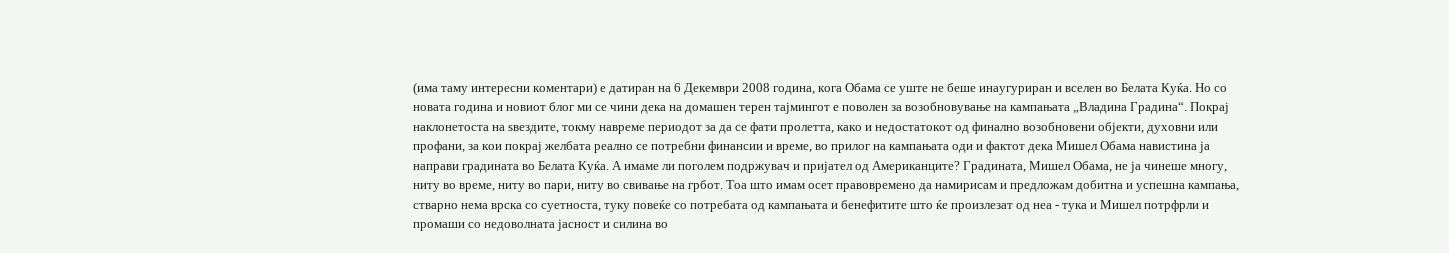(има таму интересни коментари) е датиран на 6 Декември 2008 година, кога Обама се уште не беше инаугуриран и вселен во Белата Куќа. Но со новата година и новиот блог ми се чини дека на домашен терен тајмингот е поволен за возобновување на кампањата „Владина Градина“. Покрај наклонетоста на ѕвездите, токму навреме периодот за да се фати пролетта, како и недостатокот од финално возобновени објекти, духовни или профани, за кои покрај желбата реално се потребни финансии и време, во прилог на кампањата оди и фактот дека Мишел Обама навистина ја направи градината во Белата Куќа. А имаме ли поголем подржувач и пријател од Американците? Градината, Мишел Обама, не ја чинеше многу, ниту во време, ниту во пари, ниту во свивање на грбот. Тоа што имам осет правовремено да намирисам и предложам добитна и успешна кампања, стварно нема врска со суетноста, туку повеќе со потребата од кампањата и бенефитите што ќе произлезат од неа - тука и Мишел потрфрли и промаши со недоволната јасност и силина во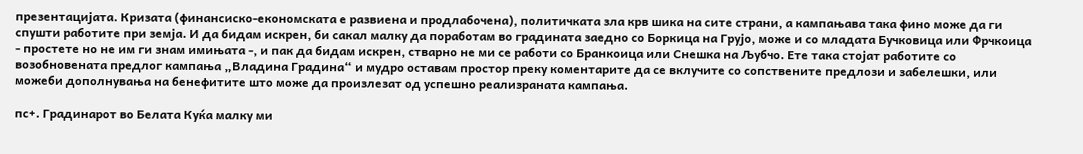презентацијата. Кризата (финансиско-економската е развиена и продлабочена), политичката зла крв шика на сите страни, а кампањава така фино може да ги спушти работите при земја. И да бидам искрен, би сакал малку да поработам во градината заедно со Боркица на Грујо, може и со младата Бучковица или Фрчкоица - простете но не им ги знам имињата -, и пак да бидам искрен, стварно не ми се работи со Бранкоица или Снешка на Љубчо. Ете така стојат работите со возобновената предлог кампања „Владина Градина“ и мудро оставам простор преку коментарите да се вклучите со сопствените предлози и забелешки, или можеби дополнувања на бенефитите што може да произлезат од успешно реализраната кампања.

пс+. Градинарот во Белата Куќа малку ми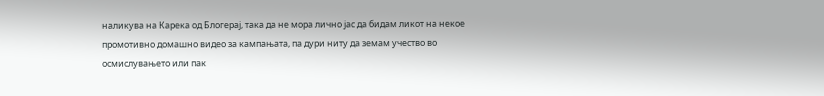наликува на Карека од Блогерај, така да не мора лично јас да бидам ликот на некое промотивно домашно видео за кампањата, па дури ниту да земам учество во осмислувањето или пак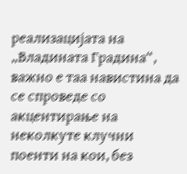реализацијата на „Владината Градина“, важно е таа навистина да се спроведе со акцентирање на неколкуте клучни поенти на кои, без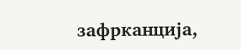зафрканција,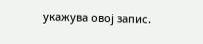укажува овој запис.